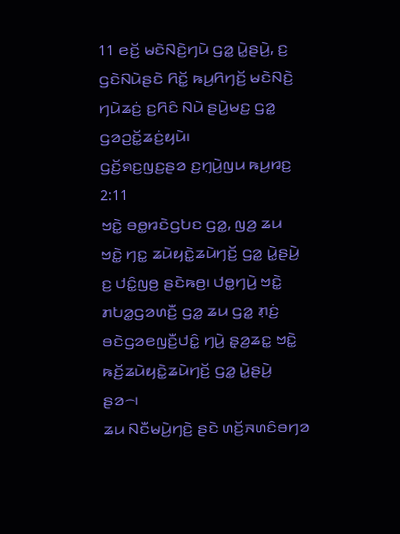11 ꤕꤢꤩ꤬ ꤗꤢꤧꤡꤢꤧ꤬ꤚꤣꤧ ꤞꤤ꤭ ꤣꤧ꤭ꤔꤣꤧ꤬, ꤢ꤬ ꤞꤢꤧꤡꤣꤧꤔꤢꤧ ꤖꤢꤩ꤭ ꤒꤣ꤬ꤖꤚꤢꤩ꤬ ꤗꤢꤧꤡꤢꤧ꤬ ꤚꤣꤧꤘꤢꤦ꤬ ꤢ꤬ꤖꤢꤨ ꤡꤣꤧ ꤔꤣꤧ꤬ꤗꤢ꤬ ꤞꤤ꤭ ꤞꤤꤑꤢꤩ꤭ꤘꤢꤦ꤬ꤟꤣꤧ꤯
ꤞꤢꤩ꤬ꤎꤢ꤬ꤜꤢ꤬ꤔꤤ ꤢ꤬ꤚ꤫ꤣꤧ꤬ꤜꤣ ꤒꤣ꤬ꤙꤢ꤬ 2:11
ꤠꤢꤧ꤭ ꤋꤥ꤭ꤙꤢꤧꤞꤝꤢ ꤞꤤ꤭, ꤜꤤ꤬ ꤘꤣ ꤠꤢꤧ꤭ ꤚꤢ꤭ ꤘꤣꤧꤟꤢꤧ꤭ꤘꤣꤧꤚꤢꤩ꤬ ꤞꤤ꤭ ꤣꤧ꤭ꤔꤣꤧ꤬ ꤢ꤬ ꤓꤢꤨ꤭ꤜꤥ꤬ ꤔꤢꤧꤒꤥ꤬꤯ ꤓꤥ꤭ꤚꤣꤧ꤬ ꤠꤢꤧ꤭ ꤊꤝꤤ꤭ꤞꤤꤛꤢꤪ꤬ ꤞꤤ꤭ ꤘꤣ ꤞꤤ꤭ ꤊ꤫ꤢꤦ꤬ ꤋꤢꤧꤞꤤꤕꤜꤢꤪ꤬ꤓꤢꤨ꤭ ꤚꤣꤧ꤬ ꤔ꤫ꤤ꤬ꤘꤢ꤭ ꤠꤢꤧ꤭ ꤒꤢꤩ꤬ꤘꤣꤧꤟꤢꤧ꤭ꤘꤣꤧꤚꤢꤩ꤬ ꤞꤤ꤭ ꤣꤧ꤭ꤔꤣꤧ꤬ ꤔꤤ꤮꤯
ꤘꤣ ꤡꤢꤪꤗꤣꤧ꤬ꤚꤢꤧ꤬ ꤔꤢꤧ ꤛꤢꤩ꤬ꤏꤛꤢꤨꤋꤚꤤ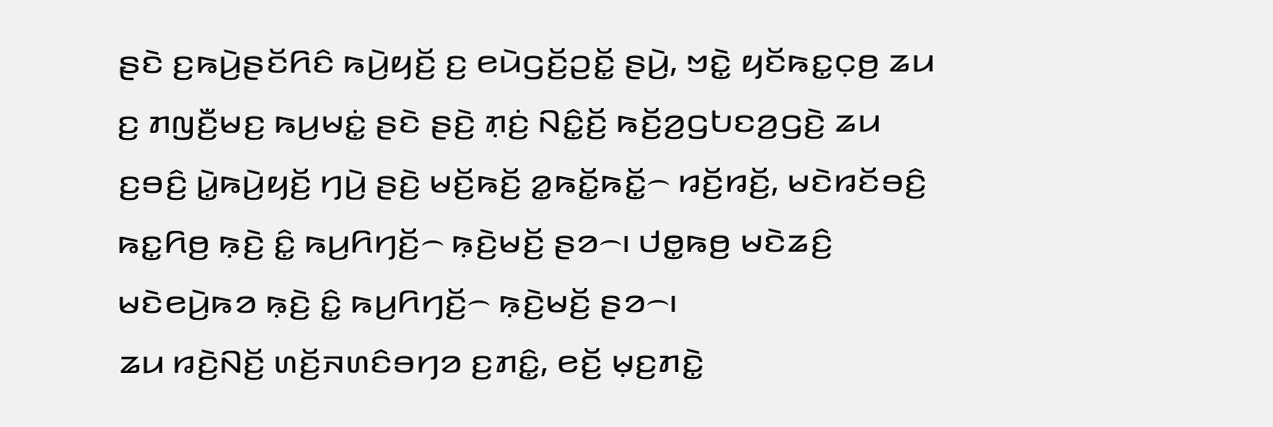ꤔꤢꤧ ꤢ꤬ꤒꤣꤧ꤬ꤔꤢꤩꤖꤢꤨ ꤒꤣꤧ꤬ꤟꤢꤩ꤬ ꤢ꤬ ꤕꤣꤧꤞꤢꤩ꤬ꤑꤢꤩ꤭ ꤔꤣꤧ꤬, ꤠꤢꤧ꤭ ꤟꤢꤩꤒꤢ꤭ꤍ꤫ꤥ꤬ ꤘꤣ ꤢ꤬ ꤊꤜꤢꤪ꤬ꤗꤢ꤬ ꤒꤣ꤬ꤗꤢꤦ꤭ ꤔꤢꤧ ꤔꤢꤧ꤬ ꤊ꤫ꤢꤦ꤬ ꤡꤢꤨ꤭ꤢꤩ꤬ ꤒꤢꤩ꤬ꤤ꤬ꤞꤝꤢꤤ꤬ꤞꤢꤧ꤬ ꤘꤣ ꤢ꤬ꤋꤢꤨ꤬ ꤣꤧ꤭ꤒꤣꤧ꤬ꤟꤢꤩ꤬ ꤚꤣꤧ꤬ ꤔꤢꤧ꤬ ꤗꤢꤩ꤬ꤒꤢꤩ꤬ ꤤ꤭ꤒꤢꤩ꤭ꤒꤢꤩ꤭꤮ ꤙꤢꤩ꤬ꤙꤢꤩ꤬, ꤗꤢꤧꤙꤢꤩꤋꤢꤨ꤬ ꤒꤢ꤭ꤖꤥ꤬ ꤒ꤫ꤢꤧ꤬ ꤢꤨ꤭ ꤒꤣ꤬ꤖꤚꤢꤩ꤬꤮ ꤒ꤫ꤢꤧ꤬ꤗꤢꤩ꤬ ꤔꤤ꤮꤯ ꤓꤥ꤭ꤒꤥ꤬ ꤗꤢꤧꤘꤢꤨ꤬ ꤗꤢꤧꤕꤣꤧ꤬ꤒꤤ ꤒ꤫ꤢꤧ꤬ ꤢꤨ꤭ ꤒꤣ꤬ꤖꤚꤢꤩ꤬꤮ ꤒ꤫ꤢꤧ꤬ꤗꤢꤩ꤬ ꤔꤤ꤮꤯
ꤘꤣ ꤙꤢꤧ꤬ꤡꤢꤩ꤬ ꤛꤢꤩ꤬ꤏꤛꤢꤨꤋꤚꤤ ꤢ꤬ꤊꤢꤨ꤭, ꤕꤢꤩ꤬ ꤗ꤫ꤢ꤬ꤊꤢꤧ꤭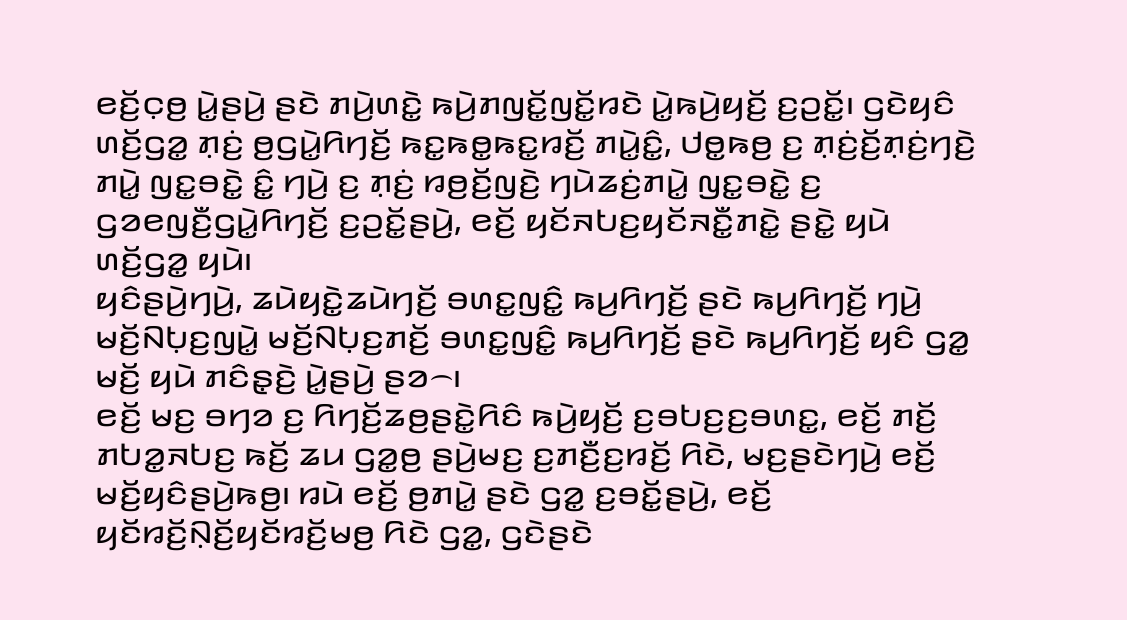ꤕꤢꤩ꤬ꤍ꤫ꤥ꤬ ꤣꤧ꤭ꤔꤣꤧ꤬ ꤔꤢꤧ ꤊꤣꤧ꤬ꤛꤢꤧ꤭ ꤒꤣꤧ꤬ꤊꤜꤢꤩ꤭ꤜꤢꤩ꤭ꤙꤢꤧ ꤣꤧ꤭ꤒꤣꤧ꤬ꤟꤢꤩ꤬ ꤢ꤬ꤑꤢꤩ꤭꤯ ꤞꤢꤧꤟꤢꤨ ꤛꤢꤩ꤬ꤞꤤ꤭ ꤊ꤫ꤢꤦ꤬ ꤥ꤬ꤞꤣꤧ꤭ꤖꤚꤢꤩ꤬ ꤒꤢ꤭ꤒꤥ꤭ꤒꤢ꤭ꤙꤢꤩ꤬ ꤊꤣꤧ꤭ꤢꤨ꤭, ꤓꤥ꤭ꤒꤥ꤬ ꤢ꤬ ꤊ꤫ꤢꤦ꤬ꤢꤩ꤬ꤊ꤫ꤢꤦ꤬ꤚꤢꤧ꤬ ꤊꤣꤧ꤭ ꤜꤢ꤭ꤋꤢꤧ꤭ ꤢꤨ꤭ ꤚꤣꤧ꤬ ꤢ꤬ ꤊ꤫ꤢꤦ꤬ ꤙꤥ꤬ꤢꤩ꤬ꤜꤢꤧ꤬ ꤚꤣꤧꤘꤢꤦ꤬ꤊꤣꤧ꤭ ꤜꤢ꤭ꤋꤢꤧ꤭ ꤢ꤬ ꤞꤤꤕꤜꤢꤪ꤬ꤞꤣꤧ꤭ꤖꤚꤢꤩ꤬ ꤢ꤬ꤑꤢꤩ꤭ꤔꤣꤧ꤬, ꤕꤢꤩ꤬ ꤟꤢꤩꤏꤝꤢ꤬ꤟꤢꤩꤏꤢꤪ꤭ꤊꤢꤧ꤭ ꤔꤢꤧ꤭ ꤟꤣꤧ ꤛꤢꤩ꤬ꤞꤤ꤭ ꤟꤣꤧ꤯
ꤟꤢꤨꤔꤣꤧ꤬ꤚꤣꤧ꤬, ꤘꤣꤧꤟꤢꤧ꤭ꤘꤣꤧꤚꤢꤩ꤬ ꤋꤛꤢ꤭ꤜꤢꤨ꤭ ꤒꤣ꤬ꤖꤚꤢꤩ꤬ ꤔꤢꤧ ꤒꤣ꤬ꤖꤚꤢꤩ꤬ ꤚꤣꤧ꤬ ꤗꤢꤩ꤬ꤡꤝ꤫ꤢ꤬ꤜꤣꤧ꤭ ꤗꤢꤩ꤬ꤡꤝ꤫ꤢ꤬ꤊꤢꤩ꤬ ꤋꤛꤢ꤭ꤜꤢꤨ꤭ ꤒꤣ꤬ꤖꤚꤢꤩ꤬ ꤔꤢꤧ ꤒꤣ꤬ꤖꤚꤢꤩ꤬ ꤟꤢꤨ ꤞꤤ꤭ ꤗꤢꤩ꤬ ꤟꤣꤧ ꤊꤢꤨꤔ꤫ꤢꤧ꤬ ꤣꤧ꤭ꤔꤣꤧ꤬ ꤔꤤ꤮꤯
ꤕꤢꤩ꤬ ꤗꤢ꤬ ꤋꤚꤤ ꤢ꤬ ꤖꤚꤢꤩ꤬ꤘꤥ꤬ꤔꤢꤧ꤭ꤖꤢꤨ ꤒꤣꤧ꤬ꤟꤢꤩ꤬ ꤢ꤬ꤋꤝꤢ꤬ꤢ꤬ꤋꤛꤢ꤭, ꤕꤢꤩ꤬ ꤊꤢꤩ꤬ ꤊꤝꤤ꤭ꤏꤝꤢ꤬ ꤒꤢꤩ꤬ ꤘꤣ ꤞꤤ꤭ꤥ꤬ ꤔꤣꤧ꤬ꤗꤢ꤬ ꤢ꤬ꤊꤢꤪ꤬ꤢ꤬ꤙꤢꤩ꤬ ꤖꤢꤧ, ꤗꤢ꤬ꤔꤢꤧꤚꤣꤧ꤬ ꤕꤢꤩ꤬ ꤗꤢꤩ꤬ꤟꤢꤨꤔꤣꤧ꤬ꤒꤥ꤬꤯ ꤙꤣꤧ ꤕꤢꤩ꤬ ꤥ꤬ꤊꤣꤧ꤭ ꤔꤢꤧ ꤞꤤ꤭ ꤢ꤬ꤋꤢꤩ꤭ꤔꤣꤧ꤬, ꤕꤢꤩ꤬ ꤟꤢꤩꤙꤢꤩ꤬ꤡ꤫ꤢꤩ꤬ꤟꤢꤩꤙꤢꤩ꤬ꤗꤥ꤬ ꤖꤢꤧ ꤞꤤ꤭, ꤞꤢꤧꤔꤢꤧ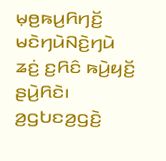ꤗ꤫ꤥ꤬ꤒꤣ꤬ꤖꤚꤢꤩ꤬ ꤗꤢꤧꤚꤣꤧꤡꤢꤧ꤬ꤚꤣꤧ ꤘꤢꤦ꤬ ꤢ꤬ꤖꤢꤨ ꤒꤣꤧ꤬ꤟꤢꤩ꤬ ꤔꤣꤧ꤬ꤖꤢꤧ꤯
ꤤ꤬ꤞꤝꤢꤤ꤬ꤞꤢꤧ꤬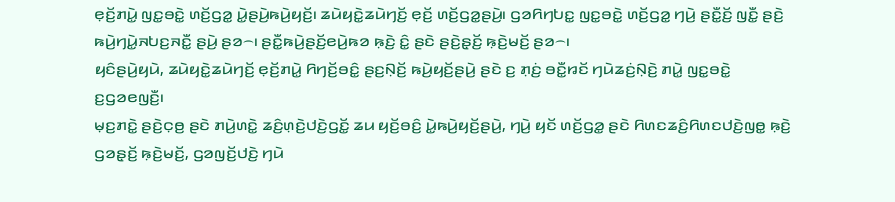ꤕ꤫ꤢꤩ꤬ꤊꤣꤧ꤭ ꤜꤢ꤭ꤋꤢꤧ꤭ ꤛꤢꤩ꤬ꤞꤤ꤭ ꤣꤧ꤭ꤔꤣꤧ꤬ꤒꤣꤧ꤬ꤟꤢꤩ꤬꤯ ꤘꤣꤧꤟꤢꤧ꤭ꤘꤣꤧꤚꤢꤩ꤬ ꤕ꤫ꤢꤩ꤬ ꤛꤢꤩ꤬ꤞꤤ꤭ꤔꤣꤧ꤬꤯ ꤞꤤꤖꤚꤝꤢ꤭ ꤜꤢ꤭ꤋꤢꤧ꤭ ꤛꤢꤩ꤬ꤞꤤ꤭ ꤚꤣꤧ꤬ ꤔꤢꤪ꤭ꤢꤩ꤬ ꤜꤢꤪ꤭ ꤔꤢꤧ꤬ ꤒꤣꤧ꤬ꤚꤣꤧ꤭ꤏꤝꤢ꤬ꤏꤢꤪ꤭ ꤔꤣꤧ꤬ ꤔꤤ꤮꤯ ꤔꤢꤪ꤭ꤒꤣꤧ꤬ꤔꤢꤩ꤬ꤕꤣꤧ꤬ꤒꤤ ꤒ꤫ꤢꤧ꤬ ꤢꤨ꤭ ꤔꤢꤧ ꤔꤢꤧ꤬ꤔ꤫ꤢꤩ꤬ ꤒ꤫ꤢꤧ꤬ꤗꤢꤩ꤬ ꤔꤤ꤮꤯
ꤟꤢꤨꤔꤣꤧ꤬ꤟꤣꤧ, ꤘꤣꤧꤟꤢꤧ꤭ꤘꤣꤧꤚꤢꤩ꤬ ꤕ꤫ꤢꤩ꤬ꤊꤣꤧ꤭ ꤖꤚꤢꤩ꤬ꤋꤢꤨ꤭ ꤔꤢ꤬ꤡ꤫ꤢꤩ꤬ ꤒꤣꤧ꤬ꤟꤢꤩ꤬ꤔꤣꤧ꤬ ꤔꤢꤧ ꤢ꤬ ꤊ꤫ꤢꤦ꤬ ꤋꤢꤪ꤭ꤙꤢꤩ ꤚꤣꤧꤘꤢꤦ꤬ꤡ꤫ꤢꤧ꤬ ꤊꤣꤧ꤭ ꤜꤢ꤭ꤋꤢꤧ꤭ ꤢ꤬ꤞꤤꤕꤜꤢꤪ꤬꤯
ꤗ꤫ꤢ꤬ꤊꤢꤧ꤭ ꤔꤢꤧ꤬ꤍ꤫ꤥ꤬ ꤔꤢꤧ ꤊꤣꤧ꤬ꤛꤢꤧ꤭ ꤘꤢꤨ꤬ꤛ꤫ꤢꤧ꤬ꤓꤢꤧ꤬ꤞꤢꤩ꤭ ꤘꤣ ꤟꤢꤩ꤬ꤋꤢꤨ꤬ ꤣꤧ꤭ꤒꤣꤧ꤬ꤟꤢꤩ꤬ꤔꤣꤧ꤬, ꤚꤣꤧ꤬ ꤟꤢꤩ ꤛꤢꤩ꤬ꤞꤤ꤭ ꤔꤢꤧ ꤖꤛꤢꤘꤢꤨ꤬ꤖꤛꤢꤓꤢꤧ꤬ꤜꤥ꤭ ꤒ꤫ꤢꤧ꤬ ꤞꤤꤔ꤫ꤢꤩ꤬ ꤒ꤫ꤢꤧ꤬ꤗꤢꤩ꤬, ꤞꤤꤜꤢꤩ꤬ꤓꤢꤧ꤬ ꤚꤣꤧ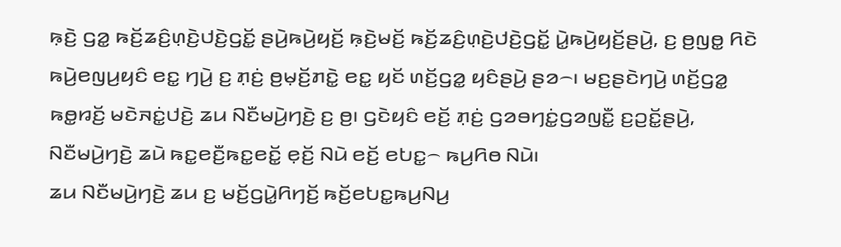ꤒ꤫ꤢꤧ꤬ ꤞꤤ꤭ ꤒꤢꤩ꤬ꤘꤢꤨ꤬ꤛ꤫ꤢꤧ꤬ꤓꤢꤧ꤬ꤞꤢꤩ꤭ ꤔꤣꤧ꤬ꤒꤣꤧ꤬ꤟꤢꤩ꤬ ꤒ꤫ꤢꤧ꤬ꤗꤢꤩ꤬ ꤒꤢꤩ꤬ꤘꤢꤨ꤬ꤛ꤫ꤢꤧ꤬ꤓꤢꤧ꤬ꤞꤢꤩ꤭ ꤣꤧ꤭ꤒꤣꤧ꤬ꤟꤢꤩ꤬ꤔꤣꤧ꤬, ꤢ꤬ ꤥ꤬ꤜꤥ꤭ ꤖꤢꤧ ꤒꤣꤧ꤬ꤕꤜꤣ꤬ꤟꤢꤨ ꤕꤢ꤭ ꤚꤣꤧ꤬ ꤢ꤬ ꤊ꤫ꤢꤦ꤬ ꤥ꤬ꤗ꤫ꤢꤩ꤬ꤊꤢꤧ꤭ ꤕꤢ꤭ ꤟꤢꤩ ꤛꤢꤩ꤬ꤞꤤ꤭ ꤟꤢꤨꤔꤣꤧ꤬ ꤔꤤ꤮꤯ ꤗꤢ꤬ꤔꤢꤧꤚꤣꤧ꤬ ꤛꤢꤩ꤬ꤞꤤ꤭ ꤒꤥ꤭ꤙꤢꤩ꤬ ꤗꤢꤧꤏꤢꤦ꤭ꤓꤢꤧ꤬ ꤘꤣ ꤡꤢꤪꤗꤣꤧ꤬ꤚꤢꤧ꤬ ꤢ꤬ ꤥ꤬꤯ ꤞꤢꤧꤟꤢꤨ ꤕꤢꤩ꤬ ꤊ꤫ꤢꤦ꤬ ꤞꤤꤋꤚꤢꤦ꤭ꤞꤤꤜꤢꤪ꤭ ꤢ꤬ꤑꤢꤩ꤭ꤔꤣꤧ꤬, ꤡꤢꤪꤗꤣꤧ꤬ꤚꤢꤧ꤬ ꤘꤣꤧ ꤒꤢ꤭ꤕꤢꤪ꤬ꤒꤢ꤭ꤕꤢꤩ꤭ ꤕ꤫ꤢꤩ꤬ ꤡꤣꤧ ꤕꤢꤩ꤬ ꤕꤝꤢ꤭꤮ ꤒꤣ꤬ꤖꤥ ꤡꤣꤧ꤯
ꤘꤣ ꤡꤢꤪꤗꤣꤧ꤬ꤚꤢꤧ꤬ ꤘꤣ ꤢ꤬ ꤗꤢꤩ꤬ꤞꤣꤧ꤭ꤖꤚꤢꤩ꤬ ꤒꤢꤩ꤬ꤕꤝꤢ꤭ꤒꤣ꤬ꤡꤣ꤬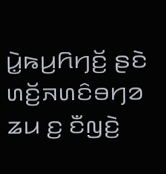ꤣꤧ꤭ꤒꤣ꤬ꤖꤚꤢꤩ꤬ ꤔꤢꤧ ꤛꤢꤩ꤬ꤏꤛꤢꤨꤋꤚꤤ ꤘꤣ ꤢ꤬ ꤢꤪꤜꤢꤧ꤬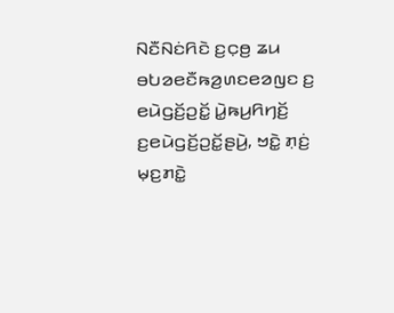ꤡꤢꤪꤡꤢꤦꤖꤢꤧ ꤢ꤬ꤍ꤫ꤥ꤬ ꤘꤣ ꤋꤝꤤꤕꤢꤪꤒꤤ꤬ꤛꤢꤕꤤꤜꤢ ꤢ꤬ ꤕꤣꤧꤞꤢꤩ꤬ꤑꤢꤩ꤭ ꤣꤧ꤭ꤒꤣ꤬ꤖꤚꤢꤩ꤬ ꤢ꤬ꤕꤣꤧꤞꤢꤩ꤬ꤑꤢꤩ꤭ꤔꤣꤧ꤬, ꤠꤢꤧ꤭ ꤊ꤫ꤢꤦ꤬ ꤗ꤫ꤢ꤬ꤊꤢꤧ꤭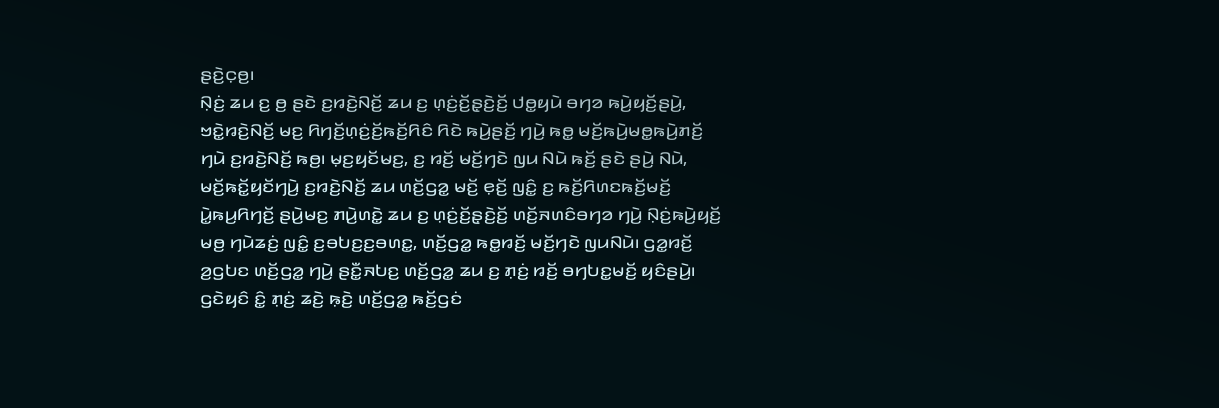ꤔꤢꤧ꤬ꤍ꤫ꤥ꤬꤯
ꤡ꤫ꤢꤦ꤬ ꤘꤣ ꤢ꤬ ꤥ꤬ ꤔꤢꤧ ꤢ꤬ꤙꤢꤧ꤬ꤡꤢꤩ꤬ ꤘꤣ ꤢ꤬ ꤛ꤫ꤢꤦ꤬ꤢꤩ꤬ꤔ꤫ꤢꤧ꤬ꤢꤩ꤬ ꤓꤥ꤭ꤟꤣꤧ ꤋꤚꤤ ꤒꤣꤧ꤬ꤟꤢꤩ꤬ꤔꤣꤧ꤬, ꤠꤢꤧ꤭ꤙꤢꤧ꤬ꤡꤢꤩ꤬ ꤗꤢ꤬ ꤖꤚꤢꤩ꤬ꤛ꤫ꤢꤦ꤬ꤢꤩ꤬ꤒꤢꤩ꤬ꤖꤢꤨ ꤖꤢꤧ ꤒꤣꤧ꤬ꤔꤢꤩ꤬ ꤚꤣꤧ꤬ ꤒꤥ꤭ ꤗꤢꤩ꤬ꤒꤣꤧ꤬ꤗꤥ꤭ꤒꤣꤧ꤬ꤊꤢꤩ꤬ ꤚꤣꤧ ꤢ꤬ꤙꤢꤧ꤬ꤡꤢꤩ꤬ ꤒꤥ꤬꤯ ꤗ꤫ꤢ꤬ꤟꤢꤩꤗꤢ꤬, ꤢ꤬ ꤙꤢꤩ꤬ ꤗꤢꤩ꤬ꤚꤢꤧ ꤜꤣ ꤡꤣꤧ ꤒꤢꤩ꤬ ꤔꤢꤧ ꤔꤣꤧ꤬ ꤡꤣꤧ, ꤗꤢꤩ꤬ꤒꤢꤩ꤭ꤟꤢꤩꤚꤣꤧ꤬ ꤢ꤬ꤙꤢꤧ꤬ꤡꤢꤩ꤬ ꤘꤣ ꤛꤢꤩ꤬ꤞꤤ꤭ ꤗꤢꤩ꤬ ꤕ꤫ꤢꤩ꤬ ꤜꤢꤨ꤭ ꤢ꤬ ꤒꤢꤩ꤬ꤖꤛꤢꤒꤢꤩ꤬ꤗꤢꤩ꤬ ꤣꤧ꤭ꤒꤣ꤬ꤖꤚꤢꤩ꤬ ꤔꤣꤧ꤬ꤗꤢ꤬ ꤊꤣꤧ꤬ꤛꤢꤧ꤭ ꤘꤣ ꤢ꤬ ꤛ꤫ꤢꤦ꤬ꤢꤩ꤬ꤔ꤫ꤢꤧ꤬ꤢꤩ꤬ ꤛꤢꤩ꤬ꤏꤛꤢꤨꤋꤚꤤ ꤚꤣꤧ꤬ ꤡ꤫ꤢꤦ꤬ꤒꤣꤧ꤬ꤟꤢꤩ꤬ ꤗꤥ꤬ ꤚꤣꤧꤘꤢꤦ꤬ ꤜꤢꤨ꤭ ꤢ꤬ꤋꤝꤢ꤬ꤢ꤬ꤋꤛꤢ꤭, ꤛꤢꤩ꤬ꤞꤤ꤭ ꤒꤥ꤭ꤙꤢꤩ꤬ ꤗꤢꤩ꤬ꤚꤢꤧ ꤜꤣꤡꤣꤧ꤯ ꤞꤤ꤭ꤙꤢꤩ꤬ ꤤ꤬ꤞꤝꤢ ꤛꤢꤩ꤬ꤞꤤ꤭ ꤚꤣꤧ꤬ ꤔꤢꤪ꤭ꤏꤝꤢ꤬ ꤛꤢꤩ꤬ꤞꤤ꤭ ꤘꤣ ꤢ꤬ ꤊ꤫ꤢꤦ꤬ ꤙꤢꤩ꤬ ꤋꤚꤝꤢ꤭ꤗꤢꤩ꤬ ꤟꤢꤨꤔꤣꤧ꤬꤯
ꤞꤢꤧꤟꤢꤨ ꤢꤨ꤭ ꤊ꤫ꤢꤦ꤬ ꤘꤢꤧ꤬ ꤒ꤫ꤢꤧ꤬ ꤛꤢꤩ꤬ꤞꤤ꤭ ꤒꤢꤩ꤬ꤞꤢꤦ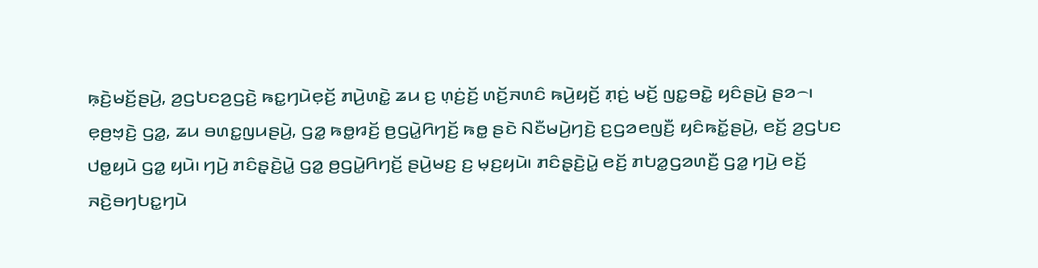ꤒ꤫ꤢꤧ꤬ꤗꤢꤩ꤬ꤔꤣꤧ꤬, ꤤ꤬ꤞꤝꤢꤤ꤬ꤞꤢꤧ꤬ ꤒꤢ꤭ꤚꤣꤧꤕ꤫ꤢꤩ꤬ ꤊꤣꤧ꤬ꤛꤢꤧ꤭ ꤘꤣ ꤢ꤬ ꤛ꤫ꤢꤦ꤬ꤢꤩ꤬ ꤛꤢꤩ꤬ꤏꤛꤢꤨ ꤒꤣꤧ꤬ꤟꤢꤩ꤬ ꤊ꤫ꤢꤦ꤬ ꤗꤢꤩ꤬ ꤜꤢ꤭ꤋꤢꤧ꤭ ꤟꤢꤨꤔꤣꤧ꤬ ꤔꤤ꤮꤯
ꤕ꤫ꤥ꤬ꤠ꤫ꤢꤧ꤬ ꤞꤤ꤭, ꤘꤣ ꤋꤛꤢ꤭ꤜꤣꤔꤣꤧ꤬, ꤞꤤ꤭ ꤒꤥ꤭ꤙꤢꤩ꤬ ꤥ꤬ꤞꤣꤧ꤭ꤖꤚꤢꤩ꤬ ꤒꤥ꤭ ꤔꤢꤧ ꤡꤢꤪꤗꤣꤧ꤬ꤚꤢꤧ꤬ ꤢ꤬ꤞꤤꤕꤜꤢꤪ꤬ ꤟꤢꤨꤒꤢꤩ꤭ꤔꤣꤧ꤬, ꤕꤢꤩ꤬ ꤤ꤬ꤞꤝꤢ ꤓꤥ꤭ꤟꤣꤧ ꤞꤤ꤭ ꤟꤣꤧ꤯ ꤚꤣꤧ꤬ ꤊꤢꤨꤔ꤫ꤢꤧ꤬ꤣꤧ꤭ ꤞꤤ꤭ ꤥ꤬ꤞꤣꤧ꤭ꤖꤚꤢꤩ꤬ ꤔꤣꤧ꤬ꤗꤢ꤬ ꤢ꤬ ꤗ꤫ꤢ꤬ꤟꤣꤧ꤯ ꤊꤢꤨꤔ꤫ꤢꤧ꤬ꤣꤧ꤭ ꤕꤢꤩ꤬ ꤊꤝꤤ꤭ꤞꤤꤛꤢꤪ꤬ ꤞꤤ꤭ ꤚꤣꤧ꤬ ꤕꤢꤩ꤬ ꤏꤢꤧ꤬ꤋꤚꤝꤢ꤭ꤚꤣꤧ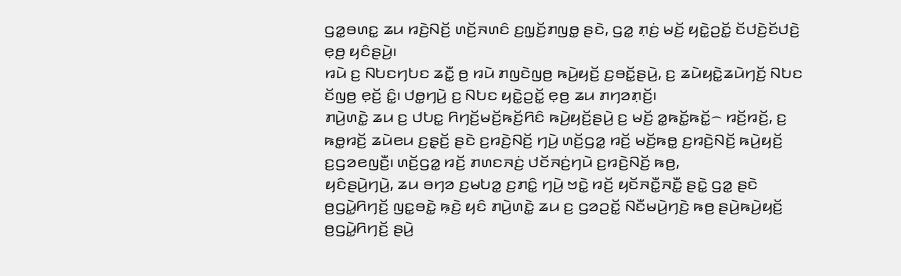ꤞꤤ꤭ꤋꤛꤢ꤭ ꤘꤣ ꤙꤢꤧ꤬ꤡꤢꤩ꤬ ꤛꤢꤩ꤬ꤏꤛꤢꤨ ꤢ꤬ꤜ꤫ꤢꤩ꤬ꤊꤜꤥ꤭ ꤔꤢꤧ, ꤞꤤ꤭ ꤊ꤫ꤢꤦ꤬ ꤗꤢꤩ꤬ ꤟꤢꤧ꤭ꤑꤢꤩ꤭ ꤢꤩꤓꤢꤧ꤬ꤢꤩꤓꤢꤧ꤬ ꤕ꤫ꤥ꤬ ꤟꤢꤨꤔꤣꤧ꤬꤯
ꤙꤣꤧ ꤢ꤬ ꤡꤝꤢꤚꤝꤢ ꤘꤢꤪ꤭ ꤥ꤬ ꤙꤣꤧ ꤊꤜꤢꤧꤜꤥ꤬ ꤒꤣꤧ꤬ꤟꤢꤩ꤬ ꤢ꤬ꤋꤢꤩ꤭ꤔꤣꤧ꤬, ꤢ꤬ ꤘꤣꤧꤟꤢꤧ꤭ꤘꤣꤧꤚꤢꤩ꤬ ꤡꤝꤢ ꤢꤩꤜꤥ꤬ ꤕ꤫ꤢꤩ꤬ ꤢꤨ꤭꤯ ꤓꤥ꤭ꤚꤣꤧ꤬ ꤢ꤬ ꤡꤝꤢ ꤟꤢꤧ꤭ꤑꤢꤩ꤭ ꤕ꤫ꤥ꤬ ꤘꤣ ꤊꤚꤤꤊ꤫ꤢꤩ꤬꤯
ꤊꤣꤧ꤬ꤛꤢꤧ꤭ ꤘꤣ ꤢ꤬ ꤓꤝꤢ꤭ ꤖꤚꤢꤩ꤬ꤗꤢꤩ꤬ꤒꤢꤩ꤬ꤖꤢꤨ ꤒꤣꤧ꤬ꤟꤢꤩ꤬ꤔꤣꤧ꤬ ꤢ꤬ ꤗꤢꤩ꤬ ꤤ꤭ꤒꤢꤩ꤭ꤒꤢꤩ꤭꤮ ꤙꤢꤩ꤬ꤙꤢꤩ꤬, ꤢ꤬ ꤒꤥ꤭ꤙꤢꤩ꤬ ꤘꤣꤧꤕꤣ ꤢ꤬ꤔ꤫ꤢꤩ꤬ ꤔꤢꤧ ꤢ꤬ꤙꤢꤧ꤬ꤡꤢꤩ꤬ ꤚꤣꤧ꤬ ꤛꤢꤩ꤬ꤞꤤ꤭ ꤙꤢꤩ꤬ ꤗꤢꤩ꤬ꤒꤥ꤭ ꤢ꤬ꤙꤢꤧ꤬ꤡꤢꤩ꤬ ꤒꤣꤧ꤬ꤟꤢꤩ꤬ ꤢ꤬ꤞꤤꤕꤜꤢꤪ꤬꤯ ꤛꤢꤩ꤬ꤞꤤ꤭ ꤙꤢꤩ꤬ ꤊꤛꤢꤏꤢꤦ꤬ ꤓꤢꤩꤏꤢꤦ꤬ꤚꤣꤧ ꤢ꤬ꤙꤢꤧ꤬ꤡꤢꤩ꤬ ꤒꤥ꤬,
ꤟꤢꤨꤔꤣꤧ꤬ꤚꤣꤧ꤬, ꤘꤣ ꤋꤚꤤ ꤢ꤬ꤗꤝꤤ꤭ ꤢ꤬ꤊꤢꤨ꤭ ꤚꤣꤧ꤬ ꤠꤢꤧ꤭ ꤙꤢꤩ꤬ ꤟꤢꤩꤏꤢꤪ꤭ꤏꤢꤪ꤭ ꤔꤢꤧ꤭ ꤞꤤ꤭ ꤔꤢꤧ ꤥ꤬ꤞꤣꤧ꤭ꤖꤚꤢꤩ꤬ ꤜꤢ꤭ꤋꤢꤧ꤭ ꤒ꤫ꤢꤧ꤬ ꤟꤢꤨ ꤊꤣꤧ꤬ꤛꤢꤧ꤭ ꤘꤣ ꤢ꤬ ꤞꤤꤑꤢꤩ꤭ ꤡꤢꤪꤗꤣꤧ꤬ꤚꤢꤧ꤬ ꤒꤥ꤬ ꤔꤣꤧ꤬ꤒꤣꤧ꤬ꤟꤢꤩ꤬ ꤥ꤬ꤞꤣꤧ꤭ꤖꤚꤢꤩ꤬ ꤔꤣꤧ꤬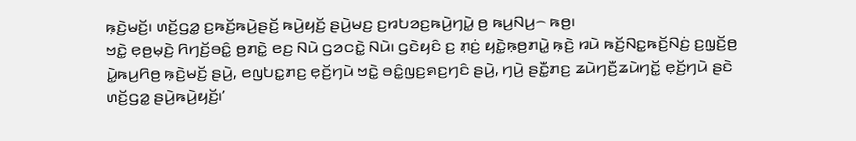ꤒ꤫ꤢꤧ꤬ꤗꤢꤩ꤬꤯ ꤛꤢꤩ꤬ꤞꤤ꤭ ꤢ꤬ꤒꤢꤩ꤬ꤒꤣꤧ꤬ꤔꤢꤩ꤬ ꤒꤣꤧ꤬ꤟꤢꤩ꤬ ꤔꤣꤧ꤬ꤗꤢ꤬ ꤢ꤬ꤙꤝꤤꤢ꤬ꤒꤣꤧ꤬ꤚꤣꤧ꤭ ꤥ꤬ ꤒꤣ꤬ꤡꤣ꤬꤮ ꤒꤥ꤬꤯
ꤠꤢꤧ꤭ ꤕ꤫ꤥ꤬ꤗ꤫ꤢꤧ꤬ ꤖꤚꤢꤩ꤬ꤋꤢꤨ꤭ ꤥ꤬ꤊꤢꤧ꤭ ꤕꤢ꤬ ꤡꤣꤧ ꤞꤤꤍꤢꤧ꤭ ꤡꤣꤧ꤯ ꤞꤢꤧꤟꤢꤨ ꤢ꤬ ꤊ꤫ꤢꤦ꤬ ꤟꤢꤧ꤭ꤒ꤫ꤥ꤬ꤊꤣꤧ꤭ ꤒ꤫ꤢꤧ꤬ ꤙꤣꤧ ꤒꤢꤩ꤬ꤡꤢ꤭ꤒꤢꤩ꤬ꤡꤢꤦ꤬ ꤢ꤬ꤜ꤫ꤢꤩ꤬ꤥ꤬ ꤣꤧ꤭ꤒꤣ꤬ꤖꤥ꤬ ꤒ꤫ꤢꤧ꤬ꤗꤢꤩ꤬ ꤔꤣꤧ꤬, ꤕꤜꤝꤢ꤭ꤊꤢ꤬ ꤕ꤫ꤢꤩ꤬ꤚꤣꤧ ꤠꤢꤧ꤭ ꤋꤢꤨ꤭ꤜꤢ꤬ꤎꤢ꤬ꤚꤢꤨ ꤔꤣꤧ꤬, ꤚꤣꤧ꤬ ꤔꤢꤪ꤭ꤊꤢ꤬ ꤘꤣꤧꤚꤢꤪ꤬ꤘꤣꤧꤚꤢꤩ꤭ ꤕ꤫ꤢꤩ꤬ꤚꤣꤧ ꤔꤢꤧ ꤛꤢꤩ꤬ꤞꤤ꤭ ꤔꤣꤧ꤬ꤒꤣꤧ꤬ꤟꤢꤩ꤬꤯’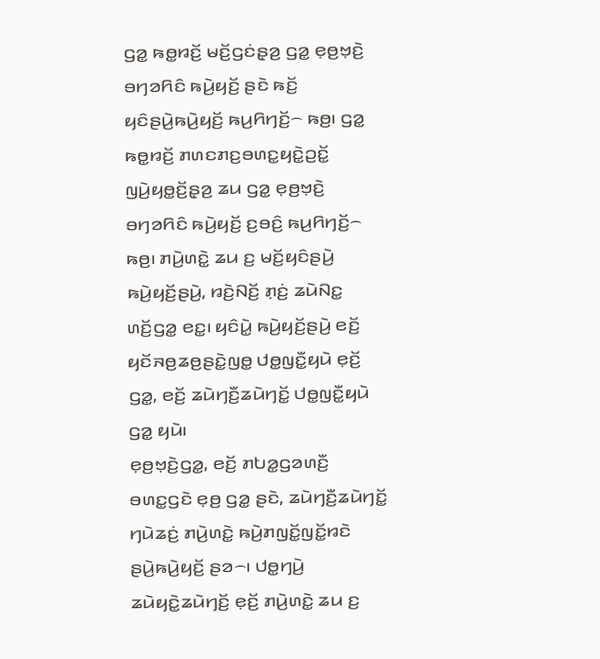ꤞꤤ꤭ ꤒꤥ꤭ꤙꤢꤩ꤬ ꤗꤢꤩ꤬ꤞꤢꤦꤔ꤫ꤤ꤬ ꤞꤤ꤭ ꤕ꤫ꤥ꤬ꤠ꤫ꤢꤧ꤬ ꤋꤚꤤꤖꤢꤨ ꤒꤣꤧ꤬ꤟꤢꤩ꤬ ꤔꤢꤧ ꤒꤢꤩ꤬ ꤟꤢꤨꤔꤣꤧ꤬ꤒꤣꤧ꤬ꤟꤢꤩ꤬ ꤒꤣ꤬ꤖꤚꤢꤩ꤬꤮ ꤒꤥ꤬꤯ ꤞꤤ꤭ ꤒꤥ꤭ꤙꤢꤩ꤬ ꤊꤛꤢꤊꤢ꤬ꤋꤛꤢ꤭ꤟꤢꤧ꤭ꤑꤢꤩ꤭ ꤜꤣꤧ꤬ꤟꤥ꤭ꤢꤩ꤬ꤔ꤫ꤤ꤬ ꤘꤣ ꤞꤤ꤭ ꤕ꤫ꤥ꤬ꤠ꤫ꤢꤧ꤬ ꤋꤚꤤꤖꤢꤨ ꤒꤣꤧ꤬ꤟꤢꤩ꤬ ꤢ꤬ꤋꤢꤨ꤬ ꤒꤣ꤬ꤖꤚꤢꤩ꤬꤮ ꤒꤥ꤬꤯ ꤊꤣꤧ꤬ꤛꤢꤧ꤭ ꤘꤣ ꤢ꤬ ꤗꤢꤩ꤬ꤟꤢꤨꤔꤣꤧ꤬ ꤒꤣꤧ꤬ꤟꤢꤩ꤬ꤔꤣꤧ꤬, ꤙꤢꤧ꤬ꤡꤢꤩ꤬ ꤊ꤫ꤢꤦ꤬ ꤘꤣꤧꤡꤢ꤭ ꤛꤢꤩ꤬ꤞꤤ꤭ ꤕꤢ꤭꤯ ꤟꤢꤨꤣꤧ꤭ ꤒꤣꤧ꤬ꤟꤢꤩ꤬ꤔꤣꤧ꤬ ꤕꤢꤩ꤬ ꤟꤢꤩꤏꤥ꤬ꤘꤥ꤬ꤔꤢꤧ꤭ꤜꤥ꤭ ꤓꤥ꤭ꤜꤢꤪ꤭ꤟꤣꤧ ꤕ꤫ꤢꤩ꤬ ꤞꤤ꤭, ꤕꤢꤩ꤬ ꤘꤣꤧꤚꤢꤪ꤬ꤘꤣꤧꤚꤢꤩ꤭ ꤓꤥ꤭ꤜꤢꤪ꤭ꤟꤣꤧ ꤞꤤ꤭ ꤟꤣꤧ꤯
ꤕ꤫ꤥ꤬ꤠ꤫ꤢꤧ꤬ꤞꤤ꤭, ꤕꤢꤩ꤬ ꤊꤝꤤ꤭ꤞꤤꤛꤢꤪ꤬ ꤋꤛꤢ꤭ꤞꤢꤧ ꤕ꤫ꤥ꤬ ꤞꤤ꤭ ꤔꤢꤧ, ꤘꤣꤧꤚꤢꤪ꤬ꤘꤣꤧꤚꤢꤩ꤭ ꤚꤣꤧꤘꤢꤦ꤬ ꤊꤣꤧ꤬ꤛꤢꤧ꤭ ꤒꤣꤧ꤬ꤊꤜꤢꤩ꤭ꤜꤢꤩ꤭ꤙꤢꤧ ꤔꤣꤧ꤬ꤒꤣꤧ꤬ꤟꤢꤩ꤬ ꤔꤤ꤮꤯ ꤓꤥ꤭ꤚꤣꤧ꤬ ꤘꤣꤧꤟꤢꤧ꤭ꤘꤣꤧꤚꤢꤩ꤬ ꤕ꤫ꤢꤩ꤬ ꤊꤣꤧ꤬ꤛꤢꤧ꤭ ꤘꤣ ꤢ꤬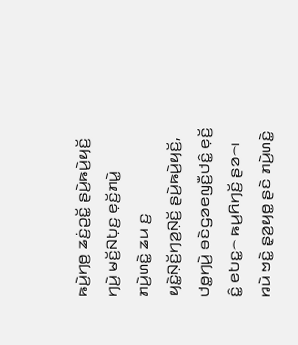ꤒꤣꤧ꤬ꤚꤥ꤬ ꤘꤢꤦ꤬ꤑꤢꤩ꤭ ꤔꤣꤧ꤬ꤒꤣꤧ꤬ꤟꤢꤩ꤬ ꤚꤣꤧ꤬ ꤗꤢꤩ꤬ꤡꤝ꤫ꤢ꤬ ꤕ꤫ꤢꤩ꤬ꤊꤣꤧ꤭ ꤊꤣꤧ꤬ꤛꤢꤧ꤭ ꤘꤣ ꤢ꤬ ꤟꤢꤧ꤭ꤡ꤫ꤢꤩ꤬ꤚꤤ꤬ꤡ꤫ꤢꤩ꤬ ꤔꤣꤧ꤬ꤒꤣꤧ꤬ꤟꤢꤩ꤬, ꤓꤥ꤭ꤚꤣꤧ꤬ ꤋꤢꤧꤞꤤꤕꤜꤢꤪ꤬ꤓꤢꤨ꤭ ꤕ꤫ꤢꤩ꤬ ꤢꤨ꤭ ꤕꤝꤢ꤭꤮ ꤒꤣ꤬ꤖꤚꤢꤩ꤬ ꤔꤤ꤮꤯
ꤙꤣꤧ ꤠꤢꤧ꤭ ꤔ꤫ꤤ꤬ꤟꤥ꤭ ꤔꤢꤧ ꤊꤣꤧ꤬ꤛꤢꤧ꤭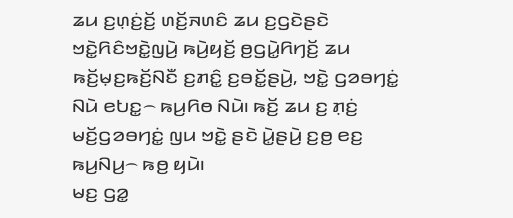ꤘꤣ ꤢ꤬ꤛ꤫ꤢꤦ꤬ꤢꤩ꤬ ꤛꤢꤩ꤬ꤏꤛꤢꤨ ꤘꤣ ꤢ꤬ꤞꤢꤧꤔꤢꤧ ꤠꤢꤧ꤭ꤖꤢꤨꤠꤢꤧ꤭ꤜꤣꤧ꤬ ꤒꤣꤧ꤬ꤟꤢꤩ꤬ ꤥ꤬ꤞꤣꤧ꤭ꤖꤚꤢꤩ꤬ ꤘꤣ ꤒꤢꤩ꤬ꤗ꤫ꤢ꤬ꤒꤢꤩ꤬ꤡꤢꤪ ꤢ꤬ꤊꤢꤨ꤭ ꤢ꤬ꤋꤢꤩ꤭ꤔꤣꤧ꤬, ꤠꤢꤧ꤭ ꤞꤤꤋꤚꤢꤦ꤭ ꤡꤣꤧ ꤕꤝꤢ꤭꤮ ꤒꤣ꤬ꤖꤥ ꤡꤣꤧ꤯ ꤒꤢꤩ꤬ ꤘꤣ ꤢ꤬ ꤊ꤫ꤢꤦ꤬ ꤗꤢꤩ꤬ꤞꤤꤋꤚꤢꤦ꤭ ꤜꤣ ꤠꤢꤧ꤭ ꤔꤢꤧ ꤣꤧ꤭ꤔꤣꤧ꤬ ꤢ꤬ꤥ꤬ ꤕꤢ꤬ ꤒꤣ꤬ꤡꤣ꤬꤮ ꤒꤥ꤬ ꤟꤣꤧ꤯
ꤗꤢ꤬ ꤞꤤ꤭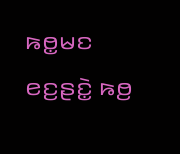ꤒꤥ꤭ꤗꤢ ꤕꤢ꤬ꤔꤢꤧ꤭ ꤒꤥ꤬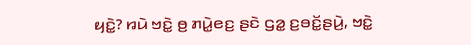ꤟꤢꤧ꤭? ꤙꤣꤧ ꤠꤢꤧ꤭ ꤥ꤬ ꤊꤣꤧ꤭ꤕꤢ꤬ ꤔꤢꤧ ꤞꤤ꤭ ꤢ꤬ꤋꤢꤩ꤭ꤔꤣꤧ꤬, ꤠꤢꤧ꤭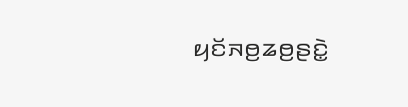ꤟꤢꤩꤏꤥ꤬ꤘꤥ꤬ꤔꤢꤧ꤭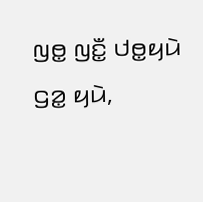ꤜꤥ꤭ ꤜꤢꤪ꤭ ꤓꤥ꤭ꤟꤣꤧ ꤞꤤ꤭ ꤟꤣꤧ,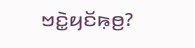ꤠꤢꤧ꤭ꤟꤢꤩꤒ꤫ꤥ꤬?